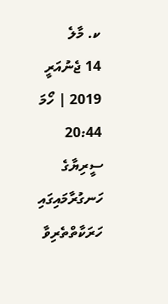ކ. މާލެ
14 ޖެނުއަރީ 2019 | ހޯމަ 20:44
ސީރިޔާގެ ހަނގުރާމައިގައި ހަރަކާތްތެރިވާ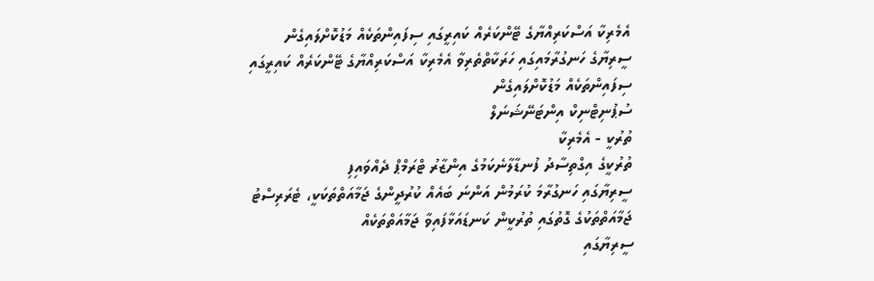އެމެރިކާ އަސްކަރިއްޔާގެ ޓޭންކަރެއް ކައިރީގައި ސިފައިންތަކެއް މަޑުކޮށްލައިގެން
ސީރިޔާގެ ހަނގުރާމައިގައި ހަރަކާތްތެރިވާ އެމެރިކާ އަސްކަރިއްޔާގެ ޓޭންކަރެއް ކައިރީގައި ސިފައިންތަކެއް މަޑުކޮށްލައިގެން
ސުޕުނިޓްނިކް އިންޓަނޭޝަނަލް
ތުރުކީ - އެމެރިކާ
ތުރުކީގެ އިގްތިސާދު ފުނޑާލާނެކަމުގެ އިންޒާރު ޓްރަމްޕް ދެއްވައިފި
ސީރިޔާގައި ހަނގުރާމަ ކުރަމުން އަންނަ ބައެއް ކުރުދީންގެ ޖަމާއަތްތަކަކީ، ޓެރަރިސްޓު ޖަމާއަތްތަކުގެ ގޮތުގައި ތުރުކީން ކަނޑައަޅާފައިވާ ޖަމާއަތްތަކެއް
ސީރިޔާގައި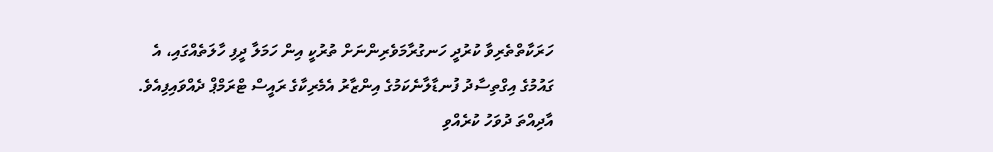ހަރަކާތްތެރިވާ ކުރުދީ ހަނގުރާމަވެރިންނަށް ތުރުކީ އިން ހަމަލާ ދީފި ހާލަތެއްގައި، އެ ގައުމުގެ އިގްތިސާދު ފުނޑާލާނެކަމުގެ އިންޒާރު އެމެރިކާގެ ރައީސް ޓްރަމްޕް ދެއްވައިފިއެވެ.
އާދިއްތަ ދުވަހު ކުރެއްވި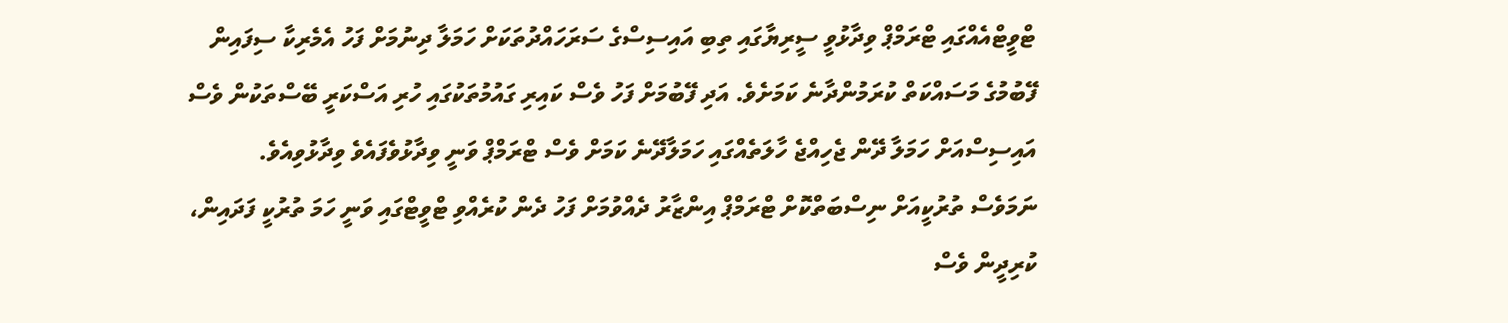ޓްވީޓްއެއްގައި ޓްރަމްޕް ވިދާޅުވީ ސީރިޔާގައި ތިބި އައިސިސްގެ ސަރަހައްދުތަކަށް ހަމަލާ ދިނުމަށް ފަހު އެމެރިކާ ސިފައިން ފޭބުމުގެ މަސައްކަތް ކުރަމުންދާނެ ކަމަށެވެ. އަދި ފޭބުމަށް ފަހު ވެސް ކައިރި ގައުމުތަކުގައި ހުރި އަސްކަރީ ބޭސްތަކުން ވެސް އައިސިސްއަށް ހަމަލާ ދޭން ޖެހިއްޖެ ހާލަތެއްގައި ހަމަލާދޭނެ ކަމަށް ވެސް ޓްރަމްޕް ވަނީ ވިދާޅުވެފައެވެ ވިދާޅުވިއެވެ.
ނަމަވެސް ތުރުކީއަށް ނިސްބަތްކޮށް ޓްރަމްޕް އިންޒާރު ދެއްވުމަށް ފަހު ދެން ކުރެއްވި ޓްވީޓްގައި ވަނީ ހަމަ ތުރުކީ ފަދައިން، ކުރިދީން ވެސް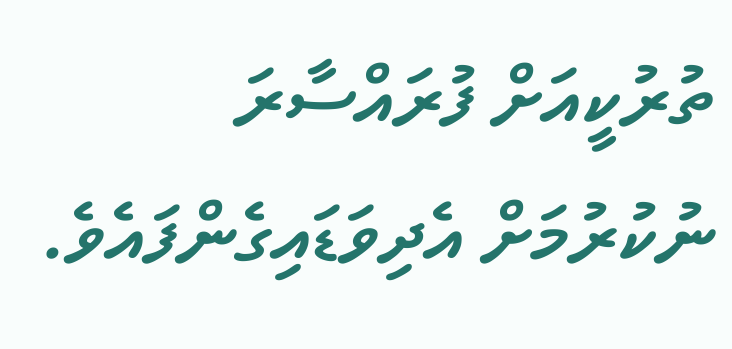ތުރުކީއަށް ފުރައްސާރަ ނުކުރުމަށް އެދިވަޑައިގެންފައެވެ.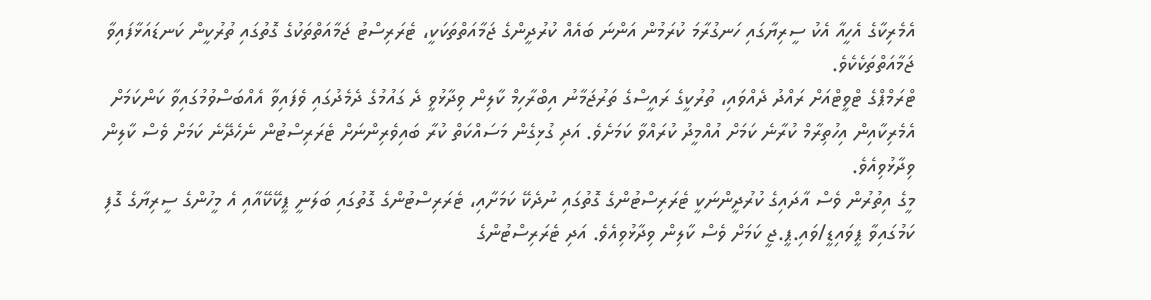އެމެރިކާގެ އެހީއާ އެކު ސީރިޔާގައި ހަނގުރާމަ ކުރަމުން އަންނަ ބައެއް ކުރުދީންގެ ޖަމާއަތްތަކަކީ، ޓެރަރިސްޓު ޖަމާއަތްތަކުގެ ގޮތުގައި ތުރުކީން ކަނޑައަޅާފައިވާ ޖަމާއަތްތަކެކެވެ.
ޓްރަމްޕްގެ ޓްވީޓްއަށް ރައްދު ދެއްވައި، ތުރުކީގެ ރައީސްގެ ތަރުޖަމާނު އިބްރާހިމް ކާލިން ވިދާޅުވީ ދެ ގައުމުގެ ދެމެދުގައި ވެފައިވާ އެއްބަސްވުމުގައިވާ ކަންކަމަށް އެމެރިކާއިން އިހުތިރާމް ކުރާނެ ކަމަށް އުއްމީދު ކުރައްވާ ކަމަށެވެ. އަދި ގުޅިގެން މަސައްކަތް ކުރާ ބައިވެރިންނަށް ޓެރަރިސްޓުން ނެހެދޭނެ ކަމަށް ވެސް ކާލިން ވިދާޅުވިއެވެ.
މީގެ އިތުރުން ވެސް އާދައިގެ ކުރުދީންނަކީ ޓެރަރިސްޓުންގެ ގޮތުގައި ނުދެކޭ ކަމަށާއި، ޓެރަރިސްޓުންގެ ގޮތުގައި ބަލަނީ ޕީކޭކޭއާއި އެ މީހުންގެ ސީރިޔާގެ ގޮފި ކަމުގައިވާ ޕީވައިޑީ/ވައި.ޕީ.ޖީ ކަމަށް ވެސް ކާލިން ވިދާޅުވިއެވެ. އަދި ޓެރަރިސްޓުންގެ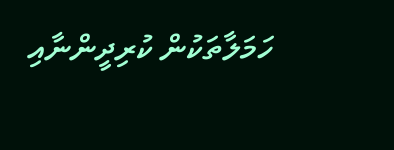ހަމަލާތަކުން ކުރިދީންނާއި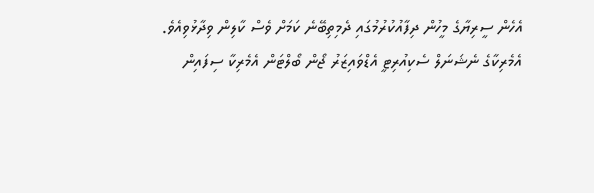އެހެން ސީރިޔާގެ މީހުން ދިފާއުކުރުމުގައި ދެމިތިބޭނެ ކަމަށް ވެސް ކާލިން ވިދާޅުވިއެވެ.
އެމެރިކާގެ ނެޝަނަލް ސެކިއުރިޓީ އެޑްވައިޒަރު ޖޯން ބޯލްޓަން އެމެރިކާ ސިފައިން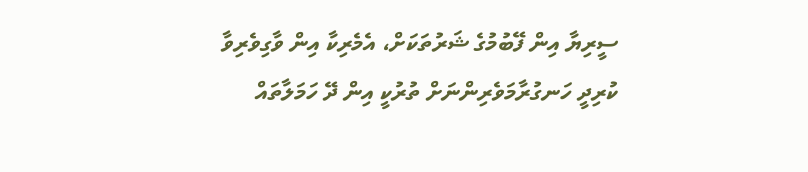ސީރިޔާ އިން ފޭބުމުގެ ޝަރުތަކަށް، އެމެރިކާ އިން ވާގިވެރިވާ ކުރިދީ ހަނގުރާމަވެރިންނަށް ތުރުކީ އިން ދޭ ހަމަލާތައް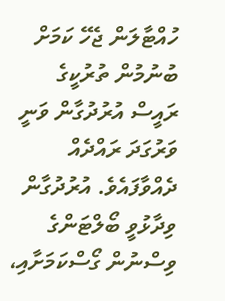ހުއްޓާލަން ޖެހޭ ކަމަށް ބުނުމުން ތުރުކީގެ ރައީސް އުރުދުގާން ވަނީ ވަރުގަދަ ރައްދެއް ދެއްވާފައެވެ. އުރުދުގާން ވިދާޅުވީ ބޯލްޓަންގެ ވިސްނުން ގޯސްކަމަށާއި،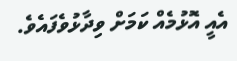އެއީ އޮޅުމެއް ކަމަށް ވިދާޅުވެފައެވެ.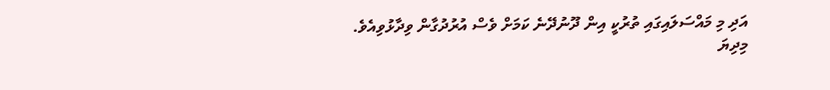އަދި މި މައްސަލައިގައި ތުރުކީ އިން ދޫނުދޭނެ ކަމަށް ވެސް އުރުދުގާން ވިދާޅުވިއެވެ.
މިދިޔަ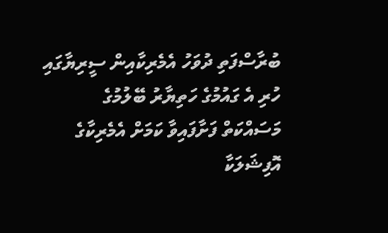ބުރާސްފަތި ދުވަހު އެމެރިކާއިން ސީރިޔާގައި ހުރި އެ ގައުމުގެ ހަތިޔާރު ބޭލުމުގެ މަސައްކަތް ފަށާފައިވާ ކަމަށް އެމެރިކާގެ އޮފިޝަލަކާ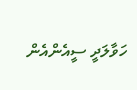ހަވާލަދީ ސީއެންއެން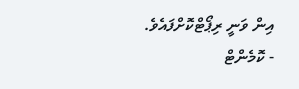އިން ވަނީ ރިޕޯޓްކޮށްފައެވެ.
- ކޮމެންޓް